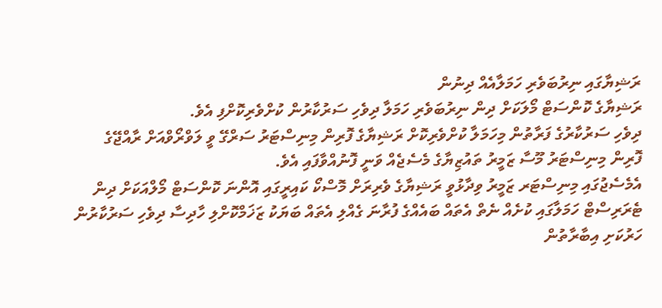ރަޝިޔާގައި ނިރުބަވެރި ހަމަލާއެއް ދިނުން
ރަޝިޔާގެ ކޮންސަޓް މޯލަކަށް ދިން ނިރުބަވެރި ހަމަލާ ދިވެހި ސަރުކާރުން ކުށްވެރިކޮށްފި އެވެ.
ދިވެހި ސަރުކާރުގެ ފަރާތުން މިހަމަލާ ކުށްވެރިކޮށް ރަޝިޔާގެ ފޮރިން މިނިސްޓަރު ސަރްގޭ ވީ ލަވްރޯވްއަށް ރާއްޖޭގެ ފޮރިން މިނިސްޓަރު މޫސާ ޒަމީރު ތައުޒިޔާގެ މެސެޖެއް ވަނީ ފޮނުއްވާފައި އެވެ.
އެމެސެޖުގައި މިނިސްޓަރ ޒަމީރު ވިދާޅުވީ ރަޝިޔާގެ ވެރިރަށް މޮސްކޯ ކައިރީގައި އޮންނަ ކޮންސަޓް މޯލްއަކަށް ދިން ޓެރަރިސްޓް ހަމަލާގައި ކުށެއް ނެތް އެތައް ބައެއްގެ ފުރާނަ ގެއްލި އެތައް ބަޔަކު ޒަޚަމްކޮށްލި ހާދިސާ ދިވެހި ސަރުކާރުން ހަރުކަށި އިބާރާތުން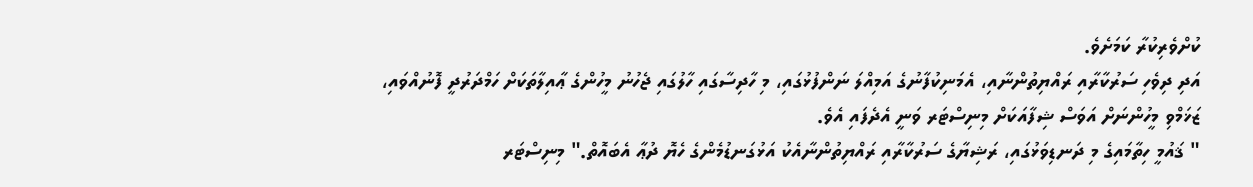ކުށްވެރިކުރާ ކަމަށެވެ.
އަދި ދިވެހި ސަރުކާރާއި ރައްޔިތުންނާއި، އެމަނިކުފާނުގެ އަމިއްލަ ނަންފުޅުގައި، މި ހާދިސާގައި ހާލުގައި ޖެހުނު މީހުންގެ ޢާއިލާތަކަށް ހަމްދަރުދީ ފޮނުއްވައި، ޒަޚަމްވި މީހުންނަށް އަވަސް ޝިފާއަކަށް މިނިސްޓަރ ވަނީ އެދެފައި އެވެ.
" ޤައުމީ ހިތާމައިގެ މި ދަނޑިވަޅުގައި، ރަޝިޔާގެ ސަރުކާރާއި ރައްޔިތުންނާއެކު އަޅުގަނޑުމެންގެ ހެޔޮ ދުޢާ އެބައޮތް." މިނިސްޓަރ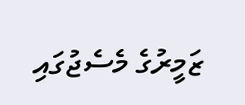ޒަމީރުގެ މެސެޖުގައި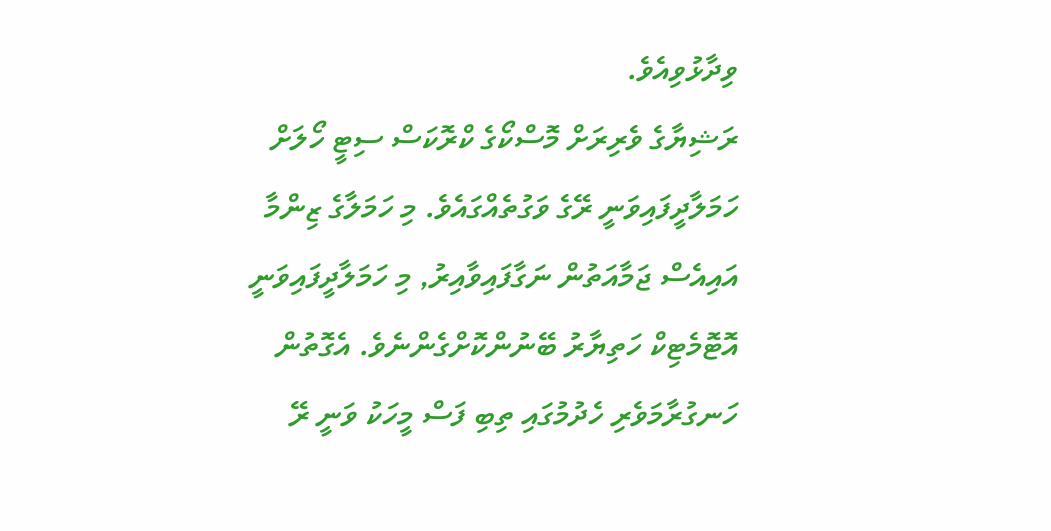ވިދާޅުވިއެވެ.
ރަޝިޔާގެ ވެރިރަށް މޮސްކޯގެ ކްރޮކަސް ސިޓީ ހޯލަށް ހަމަލާދީފައިވަނީ ރޭގެ ވަގުތެއްގައެވެ. މި ހަމަލާގެ ޒިންމާ އައިއެސް ޖަމާއަތުން ނަގާފައިވާއިރު, މި ހަމަލާދީފައިވަނީ އޮޓޮމެޓިކް ހަތިޔާރު ބޭނުންކޮށްގެންނެވެ. އެގޮތުން ހަނގުރާމަވެރި ހެދުމުގައި ތިބި ފަސް މީހަކު ވަނީ ރޭ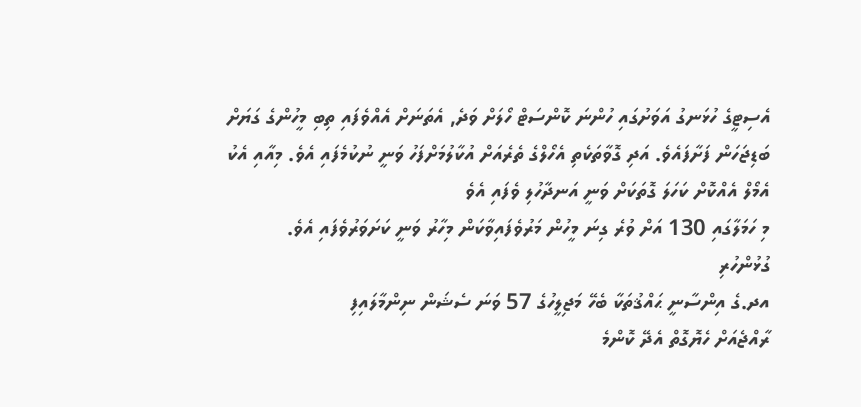އެސިޓީގެ ހުޅަނގު އަވަށުގައި ހުންނަ ކޮންސަޓް ހޯލަށް ވަދެ, އެތަނަށް އެއްވެފައި ތިބި މީހުންގެ ގަޔަށް ބަޑިޖަހަން ފަށާފައެވެ. އަދި ގޮވާތަކެތި އެހޯލްގެ ތެރެއަށް އުކާލުމަށްފަހު ވަނީ ނުކުމެފައި އެވެ. މިއާއި އެކު އެމޯލް އެއްކޮށް ކަހަލަ ގޮތަކަށް ވަނީ އަނދާހުލި ވެފައި އެވެ
މި ހަމަލާގައި 130 އަށް ވުރެ ގިނަ މީހުން މަރުވެފައިވާކަން މިހާރު ވަނީ ކަށަވަރުވެފައި އެވެ.
ގުޅުންހުރި
އދ.ގެ އިންސާނީ ޙައްޤުތަކާ ބެހޭ މަޖިލީހުގެ 57 ވަނަ ސެޝަން ނިންމާލައިފި
ރާއްޖެއަށް ހެޔޮގޮތް އެދޭ ކޮންމެ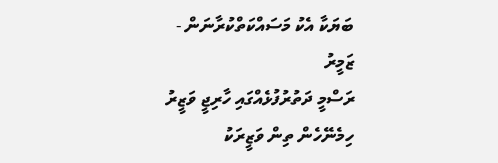ބަޔަކާ އެކު މަސައްކަތްކުރާނަން - ޒަމީރު
ރަސްމީ ދަތުރުފުޅެއްގައި ހާރިޖީ ވަޒީރު ހިމެނޭހެން ތިން ވަޒީރަކު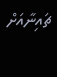ޗައިނާއަށް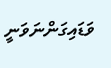ވަޑައިގަންނަވަނީ